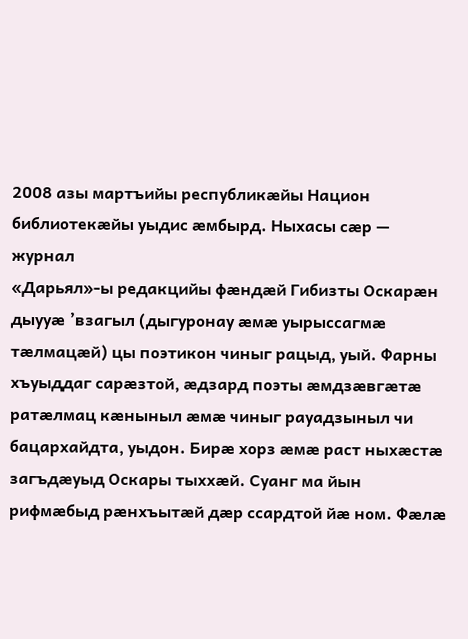2008 азы мартъийы республикæйы Национ библиотекæйы уыдис æмбырд. Ныхасы сæр — журнал
«Дарьял»-ы редакцийы фæндæй Гибизты Оскарæн дыууæ ’взагыл (дыгуронау æмæ уырыссагмæ тæлмацæй) цы поэтикон чиныг рацыд, уый. Фарны хъуыддаг сарæзтой, æдзард поэты æмдзæвгæтæ ратæлмац кæныныл æмæ чиныг рауадзыныл чи бацархайдта, уыдон. Бирæ хорз æмæ раст ныхæстæ загъдæуыд Оскары тыххæй. Суанг ма йын рифмæбыд рæнхъытæй дæр ссардтой йæ ном. Фæлæ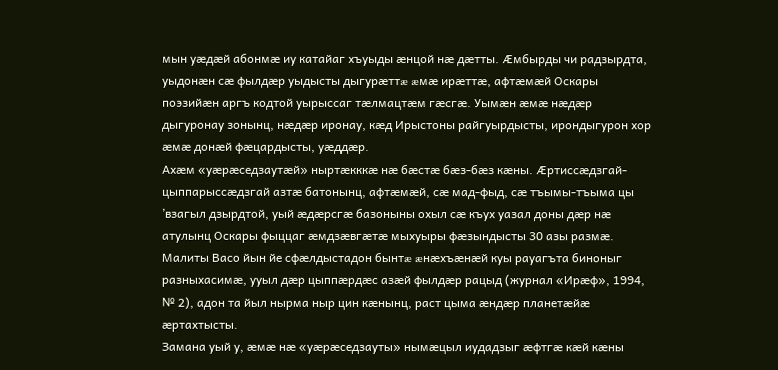мын уæдæй абонмæ иу катайаг хъуыды æнцой нæ дæтты. Æмбырды чи радзырдта, уыдонæн сæ фылдæр уыдысты дыгурæттæ æмæ ирæттæ, афтæмæй Оскары поэзийæн аргъ кодтой уырыссаг тæлмацтæм гæсгæ. Уымæн æмæ нæдæр дыгуронау зонынц, нæдæр иронау, кæд Ирыстоны райгуырдысты, ирондыгурон хор æмæ донæй фæцардысты, уæддæр.
Ахæм «уæрæседзаутæй» ныртæкккæ нæ бæстæ бæз-бæз кæны. Æртиссæдзгай-цыппарыссæдзгай азтæ батонынц, афтæмæй, сæ мад-фыд, сæ тъымы-тъыма цы ’взагыл дзырдтой, уый æдæрсгæ базоныны охыл сæ къух уазал доны дæр нæ атулынц Оскары фыццаг æмдзæвгæтæ мыхуыры фæзындысты 30 азы размæ. Малиты Васо йын йе сфæлдыстадон бынтæ æнæхъæнæй куы рауагъта биноныг разныхасимæ, ууыл дæр цыппæрдæс азæй фылдæр рацыд (журнал «Ирæф», 1994, № 2), адон та йыл нырма ныр цин кæнынц, раст цыма æндæр планетæйæ æртахтысты.
Замана уый у, æмæ нæ «уæрæседзауты» нымæцыл иудадзыг æфтгæ кæй кæны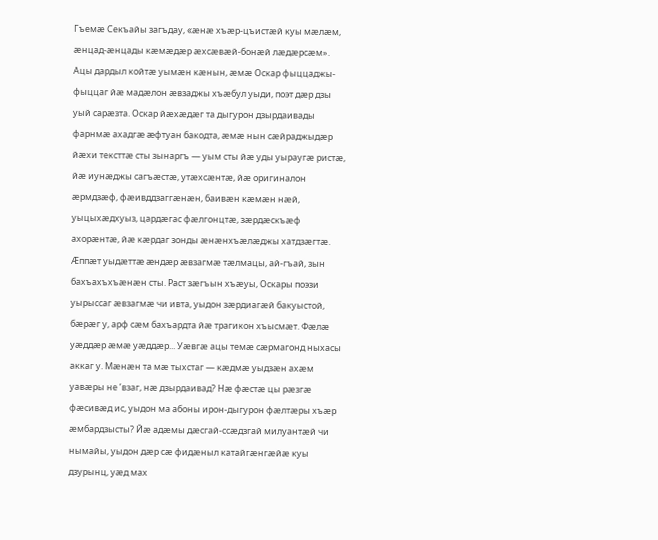Гъемæ Секъайы загъдау, «æнæ хъæр-цъистæй куы мæлæм, æнцад-æнцады кæмæдæр æхсæвæй-бонæй лæдæрсæм». Ацы дардыл койтæ уымæн кæнын, æмæ Оскар фыццаджы-фыццаг йæ мадæлон æвзаджы хъæбул уыди, поэт дæр дзы уый сарæзта. Оскар йæхæдæг та дыгурон дзырдаивады фарнмæ ахадгæ æфтуан бакодта, æмæ нын сæйраджыдæр йæхи тексттæ сты зынаргъ — уым сты йæ уды уыраугæ ристæ, йæ иунæджы сагъæстæ, утæхсæнтæ, йæ оригиналон æрмдзæф, фæивддзаггæнæн, баивæн кæмæн нæй, уыцыхæдхуыз, цардæгас фæлгонцтæ, зæрдæскъæф ахорæнтæ, йæ кæрдаг зонды æнæнхъæлæджы хатдзæгтæ. Æппæт уыдæттæ æндæр æвзагмæ тæлмацы, ай-гъай, зын бахъахъхъæнæн сты. Раст зæгъын хъæуы, Оскары поэзи уырыссаг æвзагмæ чи ивта, уыдон зæрдиагæй бакуыстой, бæрæг у, арф сæм бахъардта йæ трагикон хъысмæт. Фæлæ уæддæр æмæ уæддæр... Уæвгæ ацы темæ сæрмагонд ныхасы аккаг у. Мæнæн та мæ тыхстаг — кæдмæ уыдзæн ахæм уавæры не ’взаг, нæ дзырдаивад? Нæ фæстæ цы рæзгæ фæсивæд ис, уыдон ма абоны ирон-дыгурон фæлтæры хъæр æмбардзысты? Йæ адæмы дæсгай-ссæдзгай милуантæй чи нымайы, уыдон дæр сæ фидæныл катайгæнгæйæ куы дзурынц, уæд мах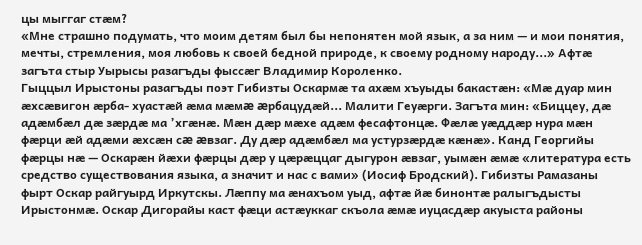цы мыггаг стæм?
«Мне страшно подумать, что моим детям был бы непонятен мой язык, а за ним — и мои понятия, мечты, стремления, моя любовь к своей бедной природе, к своему родному народу...» Афтæ загъта стыр Уырысы разагъды фыссæг Владимир Короленко.
Гыццыл Ирыстоны разагъды поэт Гибизты Оскармæ та ахæм хъуыды бакастæн: «Мæ дуар мин æхсæвигон æрба- хуастæй æма мæмæ æрбацудæй... Малити Геуæрги. Загъта мин: «Биццеу, дæ адæмбæл дæ зæрдæ ма ’хгæнæ. Мæн дæр мæхе адæм фесафтонцæ. Фæлæ уæддæр нура мæн фæрци æй адæми æхсæн сæ æвзаг. Ду дæр адæмбæл ма устурзæрдæ кæнæ». Канд Георгийы фæрцы нæ — Оскарæн йæхи фæрцы дæр у цæрæццаг дыгурон æвзаг, уымæн æмæ «литература есть средство существования языка, а значит и нас с вами» (Иосиф Бродский). Гибизты Рамазаны фырт Оскар райгуырд Иркутскы. Лæппу ма æнахъом уыд, афтæ йæ бинонтæ ралыгъдысты Ирыстонмæ. Оскар Дигорайы каст фæци астæуккаг скъола æмæ иуцасдæр акуыста районы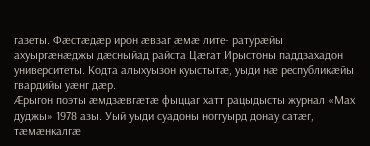газеты. Фæстæдæр ирон æвзаг æмæ лите- ратурæйы ахуыргæнæджы дæсныйад райста Цæгат Ирыстоны паддзахадон университеты. Кодта алыхуызон куыстытæ, уыди нæ республикæйы гвардийы уæнг дæр.
Æрыгон поэты æмдзæвгæтæ фыццаг хатт рацыдысты журнал «Мах дуджы» 1978 азы. Уый уыди суадоны ноггуырд донау сатæг, тæмæнкалгæ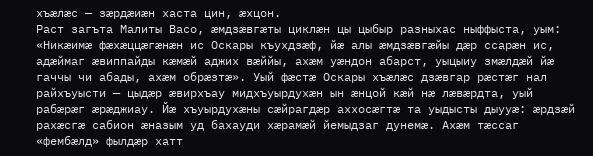хъæлæс — зæрдæиæн хаста цин, æхцон.
Раст загъта Малиты Васо, æмдзæвгæты циклæн цы цыбыр разныхас ныффыста, уым: «Никæимæ фæхæццæгæнæн ис Оскары къухдзæф, йæ алы æмдзæвгæйы дæр ссарæн ис, адæймаг æвиппайды кæмæй аджих вæййы, ахæм уæндон абарст, уыцыиу змæлдæй йæ гаччы чи абады, ахæм обрæзтæ». Уый фæстæ Оскары хъæлæс дзæвгар рæстæг нал райхъуысти — цыдæр æвирхъау мидхъуырдухæн ын æнцой кæй нæ лæвæрдта, уый рабæрæг æрæджиау. Йæ хъуырдухæны сæйрагдæр аххосæгтæ та уыдысты дыууæ: æрдзæй рахæсгæ сабион æназым уд бахауди хæрамæй йемыдзаг дунемæ. Ахæм тæссаг «фембæлд» фылдæр хатт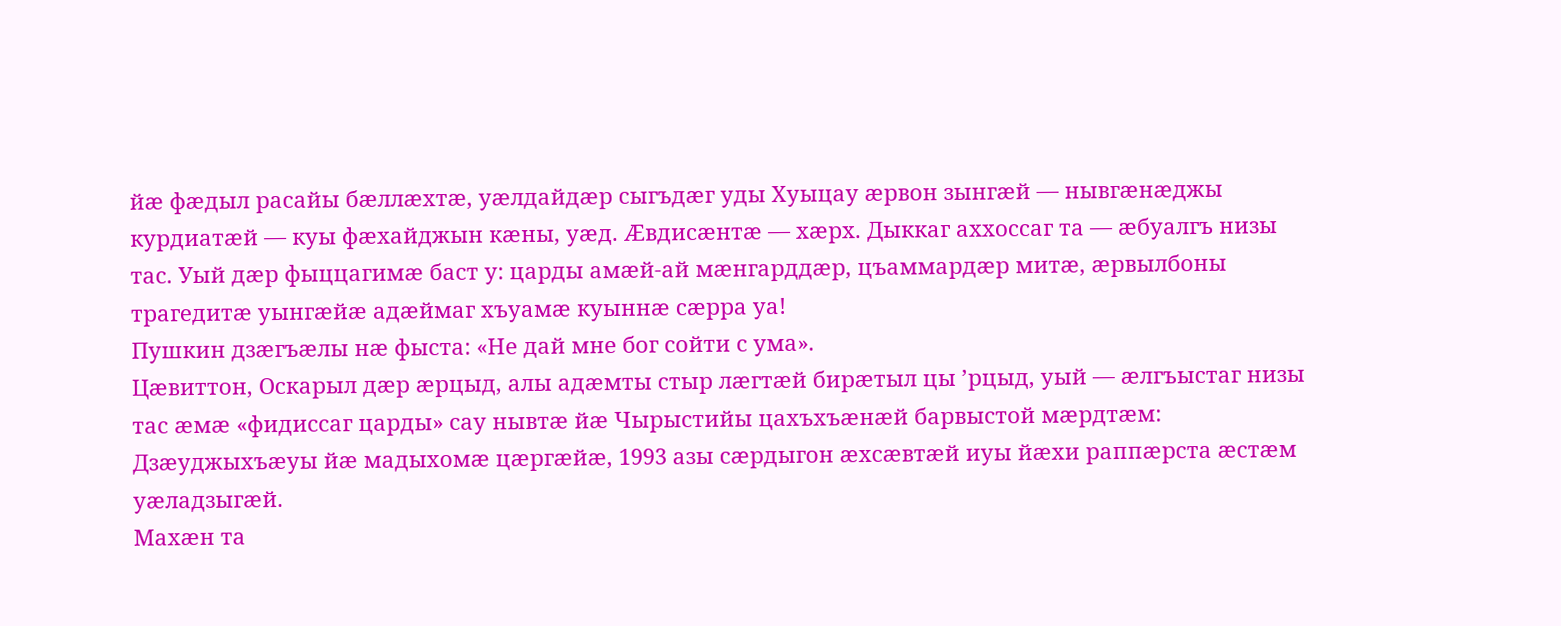йæ фæдыл расайы бæллæхтæ, уæлдайдæр сыгъдæг уды Хуыцау æрвон зынгæй — нывгæнæджы курдиатæй — куы фæхайджын кæны, уæд. Æвдисæнтæ — хæрх. Дыккаг аххоссаг та — æбуалгъ низы тас. Уый дæр фыццагимæ баст у: царды амæй-ай мæнгарддæр, цъаммардæр митæ, æрвылбоны трагедитæ уынгæйæ адæймаг хъуамæ куыннæ сæрра уа!
Пушкин дзæгъæлы нæ фыста: «Не дай мне бог сойти с ума».
Цæвиттон, Оскарыл дæр æрцыд, алы адæмты стыр лæгтæй бирæтыл цы ’рцыд, уый — æлгъыстаг низы тас æмæ «фидиссаг царды» сау нывтæ йæ Чырыстийы цахъхъæнæй барвыстой мæрдтæм: Дзæуджыхъæуы йæ мадыхомæ цæргæйæ, 1993 азы сæрдыгон æхсæвтæй иуы йæхи раппæрста æстæм уæладзыгæй.
Махæн та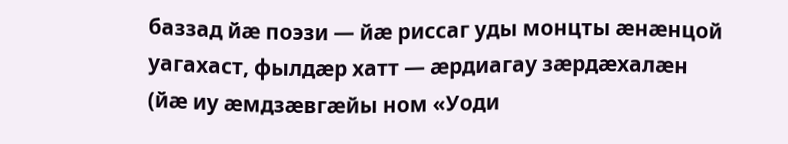баззад йæ поэзи — йæ риссаг уды монцты æнæнцой уагахаст, фылдæр хатт — æрдиагау зæрдæхалæн (йæ иу æмдзæвгæйы ном «Уоди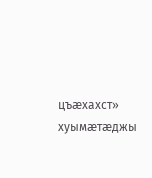цъæхахст» хуымæтæджы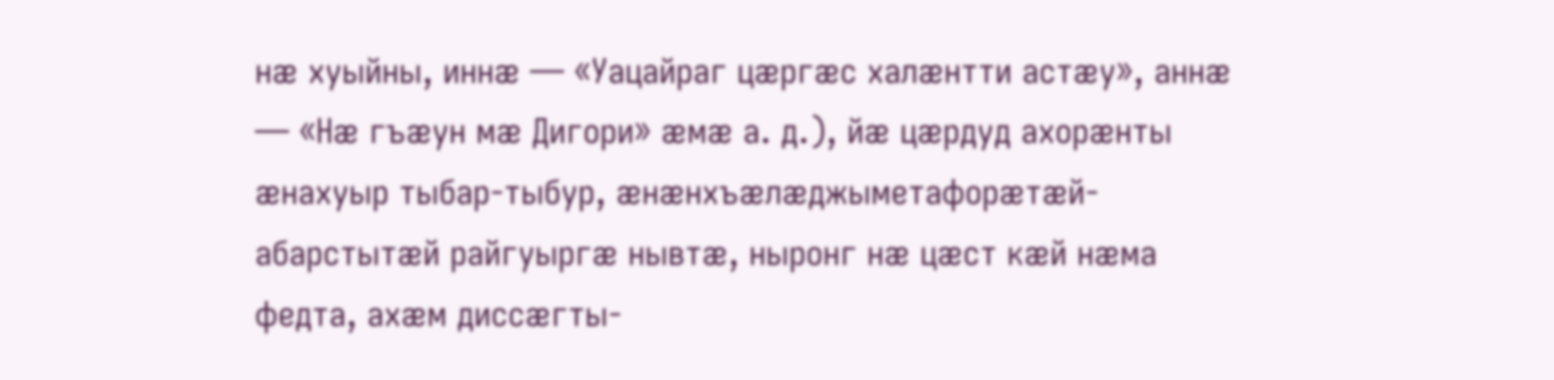нæ хуыйны, иннæ — «Уацайраг цæргæс халæнтти астæу», аннæ — «Нæ гъæун мæ Дигори» æмæ а. д.), йæ цæрдуд ахорæнты æнахуыр тыбар-тыбур, æнæнхъæлæджыметафорæтæй-абарстытæй райгуыргæ нывтæ, ныронг нæ цæст кæй нæма федта, ахæм диссæгты-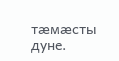тæмæсты дуне.